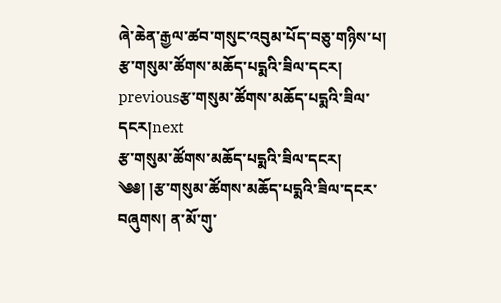ཞེ་ཆེན་རྒྱལ་ཚབ་གསུང་འབུམ་པོད་བཅུ་གཉིས་པ།
རྩ་གསུམ་ཚོགས་མཆོད་པདྨའི་ཟིལ་དངར།
previousརྩ་གསུམ་ཚོགས་མཆོད་པདྨའི་ཟིལ་དངར།next
རྩ་གསུམ་ཚོགས་མཆོད་པདྨའི་ཟིལ་དངར།
༄༅། །རྩ་གསུམ་ཚོགས་མཆོད་པདྨའི་ཟིལ་དངར་བཞུགས། ན་མོ་གུ་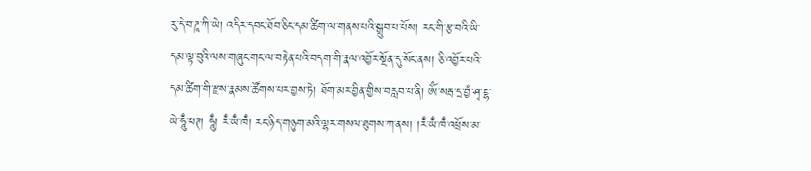རུ་དེ་བ་ཌཱ་ཀི་ཡེ། འདིར་དབང་ཐོབ་ཅིང་དམ་ཚིག་ལ་གནས་པའི་སྒྲུབ་པ་པོས། རང་གི་རྩ་བའི་ཡི་དམ་ལྟ་བུའི་ལས་གཞུང་གང་ལ་བརྟེན་པའི་བདག་གི་རྣལ་འབྱོར་སྔོན་དུ་སོང་ནས། ཅི་འབྱོར་པའི་དམ་ཚིག་གི་རྫས་རྣམས་ཚོགས་པར་བྱས་ཏེ། ཐོག་མར་བྱིན་གྱིས་བརླབ་པ་ནི། ༀ་སརྦ་དྲ་བྱཾ་ཤྭ་ངྷ་ཡེ་ཧཱུྃ་ཕཊ། ཧཱུྃ། རྃ་ཡྃ་ཁྃ། རང་ཉིད་གཉུག་མའི་ལྷར་གསལ་ཐུགས་ཀ་ནས། །རྃ་ཡྃ་ཁྃ་འཕྲོས་མ་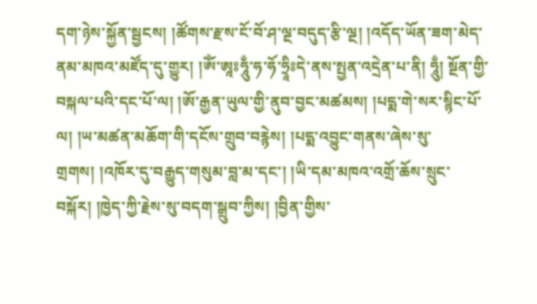དག་ཉེས་སྐྱོན་སྦྱངས། །ཚོགས་རྫས་ངོ་བོ་ཤ་ལྔ་བདུད་རྩི་ལྔ། །འདོད་ཡོན་ཟག་མེད་ནམ་མཁའ་མཛོད་དུ་གྱུར། །ༀ་ཨཱཿཧཱུྃ་ཧ་ཧོ་ཧྲཱིཿདེ་ནས་སྤྱན་འདྲེན་པ་ནི། ཧཱུྃ། སྔོན་གྱི་བསྐལ་པའི་དང་པོ་ལ། །ཨོ་རྒྱན་ཡུལ་གྱི་ནུབ་བྱང་མཚམས། །པདྨ་གེ་སར་སྙིང་པོ་ལ། །ཡ་མཚན་མཆོག་གི་དངོས་གྲུབ་བརྙེས། །པདྨ་འབྱུང་གནས་ཞེས་སུ་གྲགས། །འཁོར་དུ་བརྒྱུད་གསུམ་བླ་མ་དང་། །ཡི་དམ་མཁའ་འགྲོ་ཆོས་སྲུང་བསྐོར། །ཁྱེད་ཀྱི་རྗེས་སུ་བདག་སྒྲུབ་ཀྱིས། །བྱིན་གྱིས་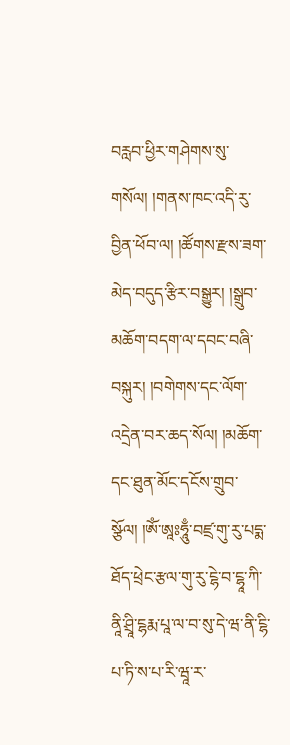བརླབ་ཕྱིར་གཤེགས་སུ་གསོལ། །གནས་ཁང་འདི་རུ་བྱིན་ཕོབ་ལ། །ཚོགས་རྫས་ཟག་མེད་བདུད་རྩིར་བསྒྱུར། །སྒྲུབ་མཆོག་བདག་ལ་དབང་བཞི་བསྐུར། །བགེགས་དང་ལོག་འདྲེན་བར་ཆད་སོལ། །མཆོག་དང་ཐུན་མོང་དངོས་གྲུབ་སྩོལ། །ༀ་ཨཱཿཧཱུྃ་བཛྲ་གུ་རུ་པདྨ་ཐོད་ཕྲེང་རྩལ་གུ་རུ་ངྷེ་བ་ངྷཱ་ཀི་ནཱི་ཤྲཱི་ངྷརྨ་པཱ་ལ་བ་སུ་དེ་ཝ་ནི་ངྷི་པ་ཏི་ས་པ་རི་ཝཱ་ར་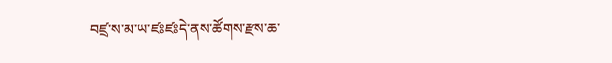བཛྲ་ས་མ་ཡ་ཛཿཛཿདེ་ནས་ཚོགས་རྫས་ཆ་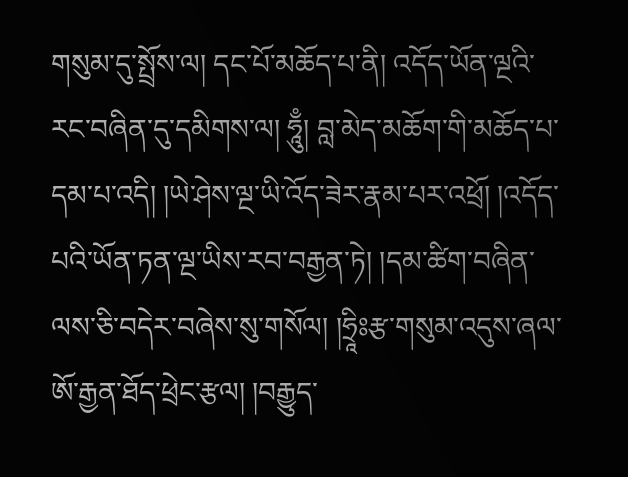གསུམ་དུ་སྤྲོས་ལ། དང་པོ་མཆོད་པ་ནི། འདོད་ཡོན་ལྔའི་རང་བཞིན་དུ་དམིགས་ལ། ཧཱུྃ། བླ་མེད་མཆོག་གི་མཆོད་པ་དམ་པ་འདི། །ཡེ་ཤེས་ལྔ་ཡི་འོད་ཟེར་རྣམ་པར་འཕྲོ། །འདོད་པའི་ཡོན་ཏན་ལྔ་ཡིས་རབ་བརྒྱན་ཏེ། །དམ་ཚིག་བཞིན་ལས་ཅི་བདེར་བཞེས་སུ་གསོལ། །ཧྲཱིཿརྩ་གསུམ་འདུས་ཞལ་ཨོ་རྒྱན་ཐོད་ཕྲེང་རྩལ། །བརྒྱུད་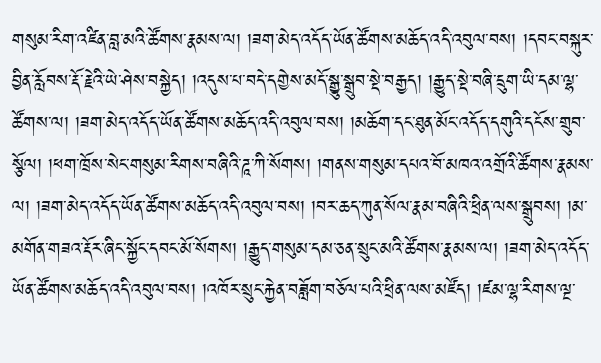གསུམ་རིག་འཛིན་བླ་མའི་ཚོགས་རྣམས་ལ། །ཟག་མེད་འདོད་ཡོན་ཚོགས་མཆོད་འདི་འབུལ་བས། །དབང་བསྐུར་བྱིན་རློབས་རྡོ་རྗེའི་ཡེ་ཤེས་བསྐྱེད། །འདུས་པ་བདེ་དགྱེས་མདོ་སྒྱུ་སྒྲུབ་སྡེ་བརྒྱད། །རྒྱུད་སྡེ་བཞི་དྲུག་ཡི་དམ་ལྷ་ཚོགས་ལ། །ཟག་མེད་འདོད་ཡོན་ཚོགས་མཆོད་འདི་འབུལ་བས། །མཆོག་དང་ཐུན་མོང་འདོད་དགུའི་དངོས་གྲུབ་སྩོལ། །ཕག་ཁྲོས་སེང་གསུམ་རིགས་བཞིའི་ཌཱ་ཀི་སོགས། །གནས་གསུམ་དཔའ་བོ་མཁའ་འགྲོའི་ཚོགས་རྣམས་ལ། །ཟག་མེད་འདོད་ཡོན་ཚོགས་མཆོད་འདི་འབུལ་བས། །བར་ཆད་ཀུན་སོལ་རྣམ་བཞིའི་ཕྲིན་ལས་སྒྲུབས། །མ་མགོན་གཟའ་རྡོར་ཞིང་སྐྱོང་དབང་མོ་སོགས། །རྒྱུད་གསུམ་དམ་ཅན་སྲུང་མའི་ཚོགས་རྣམས་ལ། །ཟག་མེད་འདོད་ཡོན་ཚོགས་མཆོད་འདི་འབུལ་བས། །འཁོར་སྲུང་རྐྱེན་བཟློག་བཅོལ་པའི་ཕྲིན་ལས་མཛོད། །ཛམ་ལྷ་རིགས་ལྔ་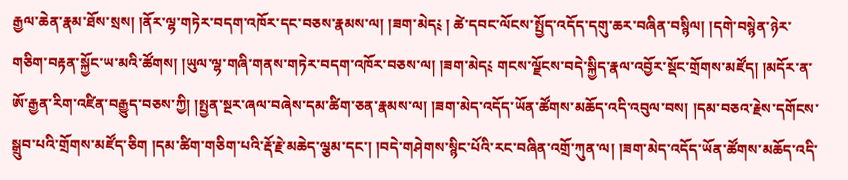རྒྱལ་ཆེན་རྣམ་ཐོས་སྲས། །ནོར་ལྷ་གཏེར་བདག་འཁོར་དང་བཅས་རྣམས་ལ། །ཟག་མེད༴ ། ཚེ་དབང་ལོངས་སྤྱོད་འདོད་དགུ་ཆར་བཞིན་བསྙིལ། །དགེ་བསྙེན་ཉེར་གཅིག་བརྟན་སྐྱོང་ཡ་མའི་ཚོགས། །ཡུལ་ལྷ་གཞི་གནས་གཏེར་བདག་འཁོར་བཅས་ལ། །ཟག་མེད༴ གངས་ལྗོངས་བདེ་སྐྱིད་རྣལ་འབྱོར་སྡོང་གྲོགས་མཛོད། །མདོར་ན་ཨོ་རྒྱན་རིག་འཛིན་བརྒྱུད་བཅས་ཀྱི། །སྤྱན་སྔར་ཞལ་བཞེས་དམ་ཚིག་ཅན་རྣམས་ལ། །ཟག་མེད་འདོད་ཡོན་ཚོགས་མཆོད་འདི་འབུལ་བས། །དམ་བཅའ་རྗེས་དགོངས་སྒྲུབ་པའི་གྲོགས་མཛོད་ཅིག །དམ་ཚིག་གཅིག་པའི་རྡོ་རྗེ་མཆེད་ལྕམ་དང་། །བདེ་གཤེགས་སྙིང་པོའི་རང་བཞིན་འགྲོ་ཀུན་ལ། །ཟག་མེད་འདོད་ཡོན་ཚོགས་མཆོད་འདི་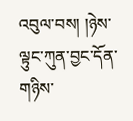འབུལ་བས། །ཉེས་ལྟུང་ཀུན་བྱང་དོན་གཉིས་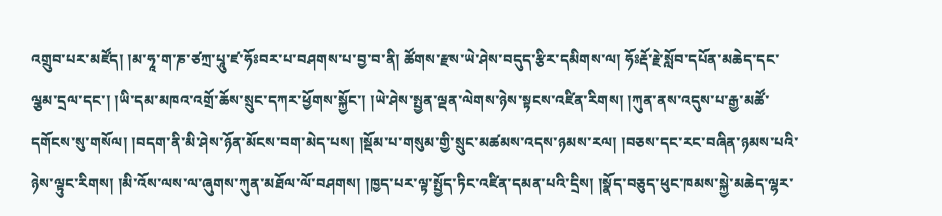འགྲུབ་པར་མཛོད། །མ་ཧཱ་ག་ཎ་ཙཀྲ་པཱུ་ཛ་ཧོཿབར་པ་བཤགས་པ་བྱ་བ་ནི། ཚོགས་རྫས་ཡེ་ཤེས་བདུད་རྩིར་དམིགས་ལ། ཧོཿརྡོ་རྗེ་སློབ་དཔོན་མཆེད་དང་ལྕམ་དྲལ་དང་། །ཡི་དམ་མཁའ་འགྲོ་ཆོས་སྲུང་དཀར་ཕྱོགས་སྐྱོང་། །ཡེ་ཤེས་སྤྱན་ལྡན་ལེགས་ཉེས་སྟངས་འཛིན་རིགས། །ཀུན་ནས་འདུས་པ་རྒྱ་མཚོ་དགོངས་སུ་གསོལ། །བདག་ནི་མི་ཤེས་ཉོན་མོངས་བག་མེད་པས། །སྡོམ་པ་གསུམ་གྱི་སྲུང་མཚམས་འདས་ཉམས་རལ། །བཅས་དང་རང་བཞིན་ཉམས་པའི་ཉེས་ལྟུང་རིགས། །མི་འོས་ལས་ལ་ཞུགས་ཀུན་མཐོལ་ལོ་བཤགས། །ཁྱད་པར་ལྟ་སྤྱོད་ཏིང་འཛིན་དམན་པའི་དྲིས། །སྣོད་བཅུད་ཕུང་ཁམས་སྐྱེ་མཆེད་ལྷར་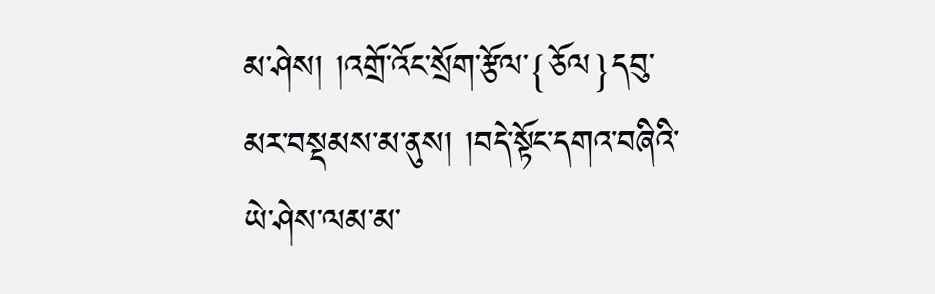མ་ཤེས། །འགྲོ་འོང་སྲོག་རྩོལ་{ཅོལ}དབུ་མར་བསྡམས་མ་ནུས། །བདེ་སྟོང་དགའ་བཞིའི་ཡེ་ཤེས་ལམ་མ་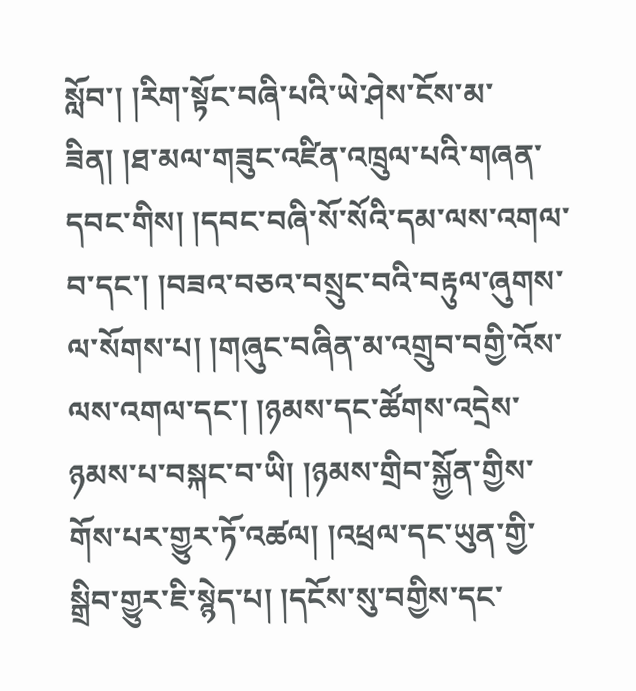སློབ་། །རིག་སྟོང་བཞི་པའི་ཡེ་ཤེས་ངོས་མ་ཟིན། །ཐ་མལ་གཟུང་འཛིན་འཁྲུལ་པའི་གཞན་དབང་གིས། །དབང་བཞི་སོ་སོའི་དམ་ལས་འགལ་བ་དང་། །བཟའ་བཅའ་བསྲུང་བའི་བརྟུལ་ཞུགས་ལ་སོགས་པ། །གཞུང་བཞིན་མ་འགྲུབ་བགྱི་འོས་ལས་འགལ་དང་། །ཉམས་དང་ཚོགས་འདྲེས་ཉམས་པ་བསྐང་བ་ཡི། །ཉམས་གྲིབ་སྐྱོན་གྱིས་གོས་པར་གྱུར་ཏོ་འཚལ། །འཕྲལ་དང་ཡུན་གྱི་སྒྲིབ་གྱུར་ཇི་སྙེད་པ། །དངོས་སུ་བགྱིས་དང་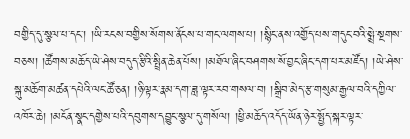བགྱིད་དུ་སྩལ་པ་དང་། །ཡི་རངས་བགྱིས་སོགས་ནོངས་པ་གང་ལགས་པ། །སྙིང་ནས་འགྱོད་པས་གདུང་བའི་སྨྲེ་སྔགས་བཅས། །ཚོགས་མཆོད་ཡེ་ཤེས་བདུད་རྩིའི་སྤྲིན་ཆེན་པོས། །མཐོལ་ཞིང་བཤགས་སོ་བྱང་ཞིང་དག་པར་མཛོད། །ཡེ་ཤེས་སྐུ་མཆོག་མཚན་དཔེའི་ལང་ཚོ་ཅན། །ཉི་ལྟར་རྣམ་དག་ཟླ་ལྟར་རབ་གསལ་བ། །སྒྲིབ་མེད་རྩ་གསུམ་རྒྱལ་བའི་དཀྱིལ་འཁོར་ཆེ། །མངོན་སྣང་དགྱེས་པའི་དབུགས་དབྱུང་སྩལ་དུ་གསོལ། །ཕྱི་མཆོད་འདོད་ཡོན་ཉེར་སྤྱོད་སྐར་ལྟར་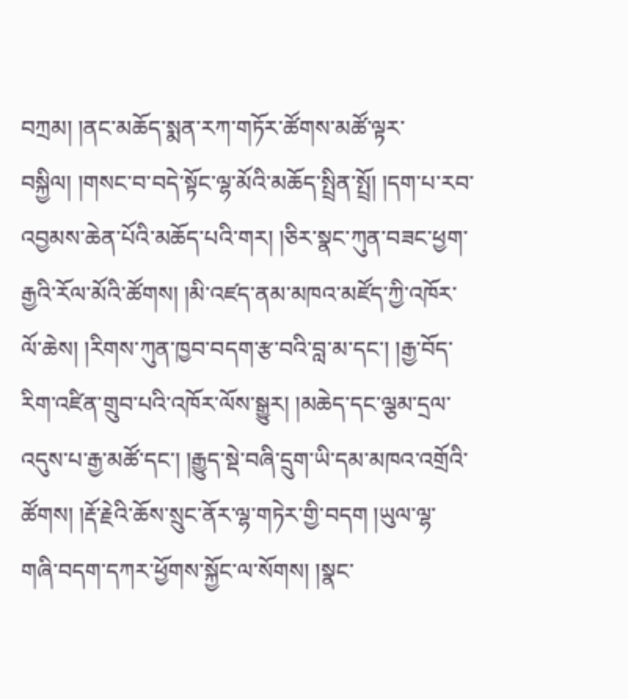བཀྲམ། །ནང་མཆོད་སྨན་རཀ་གཏོར་ཚོགས་མཚོ་ལྟར་བསྐྱིལ། །གསང་བ་བདེ་སྟོང་ལྷ་མོའི་མཆོད་སྤྲིན་སྤྲོ། །དག་པ་རབ་འབྱམས་ཆེན་པོའི་མཆོད་པའི་གར། །ཅིར་སྣང་ཀུན་བཟང་ཕྱག་རྒྱའི་རོལ་མོའི་ཚོགས། །མི་འཛད་ནམ་མཁའ་མཛོད་ཀྱི་འཁོར་ལོ་ཆེས། །རིགས་ཀུན་ཁྱབ་བདག་རྩ་བའི་བླ་མ་དང་། །རྒྱ་བོད་རིག་འཛིན་གྲུབ་པའི་འཁོར་ལོས་སྒྱུར། །མཆེད་དང་ལྕམ་དྲལ་འདུས་པ་རྒྱ་མཚོ་དང་། །རྒྱུད་སྡེ་བཞི་དྲུག་ཡི་དམ་མཁའ་འགྲོའི་ཚོགས། །རྡོ་རྗེའི་ཆོས་སྲུང་ནོར་ལྷ་གཏེར་གྱི་བདག །ཡུལ་ལྷ་གཞི་བདག་དཀར་ཕྱོགས་སྐྱོང་ལ་སོགས། །སྣང་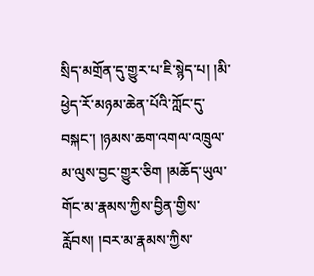སྲིད་མགྲོན་དུ་གྱུར་པ་ཇི་སྙེད་པ། །མི་ཕྱེད་རོ་མཉམ་ཆེན་པོའི་ཀློང་དུ་བསྐང་། །ཉམས་ཆག་འགལ་འཁྲུལ་མ་ལུས་བྱང་གྱུར་ཅིག །མཆོད་ཡུལ་གོང་མ་རྣམས་ཀྱིས་བྱིན་གྱིས་རློབས། །བར་མ་རྣམས་ཀྱིས་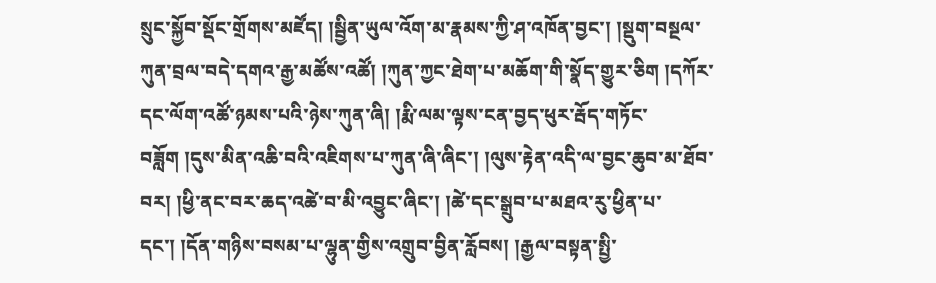སྲུང་སྐྱོབ་སྡོང་གྲོགས་མཛོད། །སྦྱིན་ཡུལ་འོག་མ་རྣམས་ཀྱི་ཤ་འཁོན་བྱང་། །སྡུག་བསྔལ་ཀུན་བྲལ་བདེ་དགའ་རྒྱ་མཚོས་འཚོ། །ཀུན་ཀྱང་ཐེག་པ་མཆོག་གི་སྣོད་གྱུར་ཅིག །དཀོར་དང་ལོག་འཚོ་ཉམས་པའི་ཉེས་ཀུན་ཞི། །རྨི་ལམ་ལྟས་ངན་བྱད་ཕུར་རྦོད་གཏོང་བཟློག །དུས་མིན་འཆི་བའི་འཇིགས་པ་ཀུན་ཞི་ཞིང་། །ལུས་རྟེན་འདི་ལ་བྱང་ཆུབ་མ་ཐོབ་བར། །ཕྱི་ནང་བར་ཆད་འཚེ་བ་མི་འབྱུང་ཞིང་། །ཚེ་དང་སྒྲུབ་པ་མཐའ་རུ་ཕྱིན་པ་དང་། །དོན་གཉིས་བསམ་པ་ལྷུན་གྱིས་འགྲུབ་བྱིན་རློབས། །རྒྱལ་བསྟན་སྤྱི་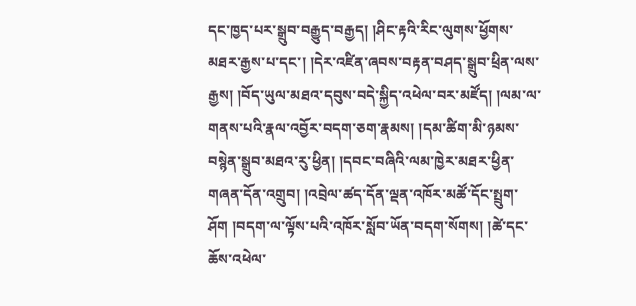དང་ཁྱད་པར་སྒྲུབ་བརྒྱུད་བརྒྱད། །ཤིང་རྟའི་རིང་ལུགས་ཕྱོགས་མཐར་རྒྱས་པ་དང་། །དེར་འཛིན་ཞབས་བརྟན་བཤད་སྒྲུབ་ཕྲིན་ལས་རྒྱས། །བོད་ཡུལ་མཐའ་དབུས་བདེ་སྐྱིད་འཕེལ་བར་མཛོད། །ལམ་ལ་གནས་པའི་རྣལ་འབྱོར་བདག་ཅག་རྣམས། །དམ་ཚིག་མི་ཉམས་བསྙེན་སྒྲུབ་མཐའ་རུ་ཕྱིན། །དབང་བཞིའི་ལམ་ཁྱེར་མཐར་ཕྱིན་གཞན་དོན་འགྲུབ། །འབྲེལ་ཚད་དོན་ལྡན་འཁོར་མཚོ་དོང་སྤྲུག་ཤོག །བདག་ལ་ལྟོས་པའི་འཁོར་སློབ་ཡོན་བདག་སོགས། །ཚེ་དང་ཆོས་འཕེལ་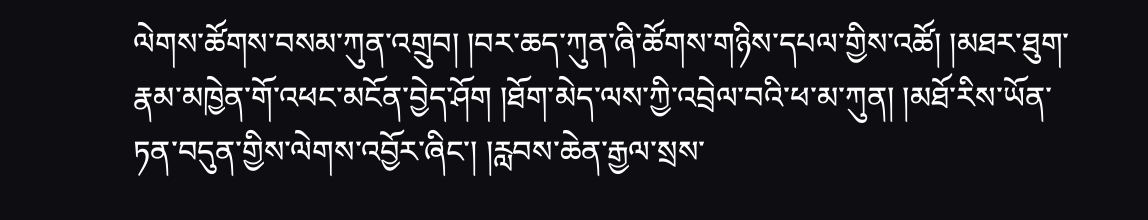ལེགས་ཚོགས་བསམ་ཀུན་འགྲུབ། །བར་ཆད་ཀུན་ཞི་ཚོགས་གཉིས་དཔལ་གྱིས་འཚོ། །མཐར་ཐུག་རྣམ་མཁྱེན་གོ་འཕང་མངོན་བྱེད་ཤོག །ཐོག་མེད་ལས་ཀྱི་འབྲེལ་བའི་ཕ་མ་ཀུན། །མཐོ་རིས་ཡོན་ཏན་བདུན་གྱིས་ལེགས་འབྱོར་ཞིང་། །རླབས་ཆེན་རྒྱལ་སྲས་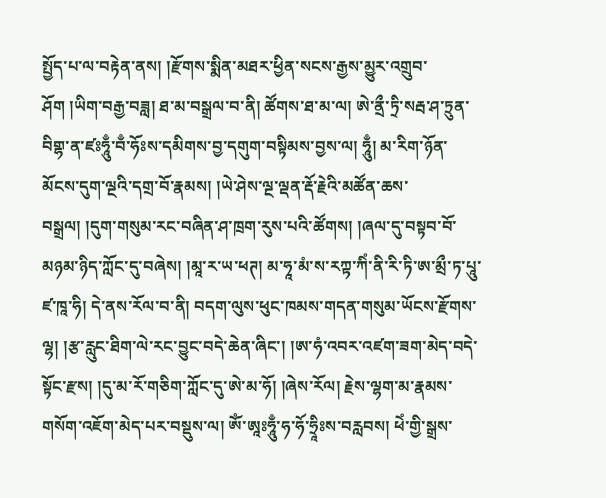སྤྱོད་པ་ལ་བརྟེན་ནས། །རྫོགས་སྨིན་མཐར་ཕྱིན་སངས་རྒྱས་མྱུར་འགྲུབ་ཤོག །ཡིག་བརྒྱ་བཟླ། ཐ་མ་བསྒྲལ་བ་ནི། ཚོགས་ཐ་མ་ལ། ཨེ་ནྲྀ་ཏྲི་སརྦ་ཤ་ཏྲུན་བིགྷ་ན་ཛཿཧཱུྃ་བྃ་ཧོཿས་དམིགས་བྱ་དགུག་བསྟིམས་བྱས་ལ། ཧཱུྃ། མ་རིག་ཉོན་མོངས་དུག་ལྔའི་དགྲ་བོ་རྣམས། །ཡེ་ཤེས་ལྔ་ལྡན་རྡོ་རྗེའི་མཚོན་ཆས་བསྒྲལ། །དུག་གསུམ་རང་བཞིན་ཤ་ཁྲག་རུས་པའི་ཚོགས། །ཞལ་དུ་བསྟབ་བོ་མཉམ་ཉིད་ཀློང་དུ་བཞེས། །མཱ་ར་ཡ་ཕཊ། མ་ཧཱ་མཾ་ས་རཀྟ་ཀིཾ་ནི་རི་ཏི་ཨ་མྲྀ་ཏ་པཱུ་ཛ་ཁཱ་ཧི། དེ་ནས་རོལ་བ་ནི། བདག་ལུས་ཕུང་ཁམས་གདན་གསུམ་ཡོངས་རྫོགས་ལྷ། །རྩ་རླུང་ཐིག་ལེ་རང་བྱུང་བདེ་ཆེན་ཞིང་། །ཨ་ཧཾ་འབར་འཛག་ཟག་མེད་བདེ་སྟོང་རྫས། །དུ་མ་རོ་གཅིག་ཀློང་དུ་ཨེ་མ་ཧོ། །ཞེས་རོལ། རྗེས་ལྷག་མ་རྣམས་གསོག་འཇོག་མེད་པར་བསྡུས་ལ། ༀ་ཨཱཿཧཱུྃ་ཧ་ཧོ་ཧྲཱིཿས་བརླབས། ཕེཾ་གྱི་སྒྲས་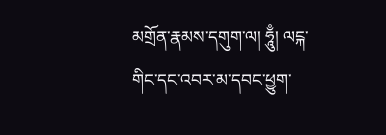མགྲོན་རྣམས་དགུག་ལ། ཧཱུྃ། ལངྐ་གིང་དང་འབར་མ་དབང་ཕྱུག་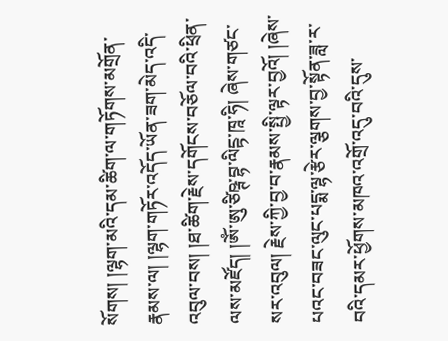སོགས། །ལྷག་མའི་དམ་ཚིག་ལ་གཏོགས་མགྲོན་རྣམས་ལ། །ལྷག་གཏོར་འདོད་ཡོན་ཟག་མེད་འདི་འབུལ་བས། །ཐ་ཚིག་རྗེས་དགོངས་བཅོལ་བའི་ཕྲིན་ལས་མཛོད། །ༀ་ཨུ་ཙིཥྚ་བྷ་ལིངྟ་ཁཱ་ཧི། ཞེས་གཙང་སར་འབུལ། རྗེས་ཀྱི་བྱ་བ་རྣམས་སྤྱི་ལྟར་བྱའོ། །ཞེས་པའང་བཟང་ལུང་པདྨ་ལྷ་རྩེར་ལྕགས་བྱ་སྟོན་ཟླ་ར་བའི་དམར་ཕྱོགས་མཁའ་འགྲོ་འདུ་བའི་དུས་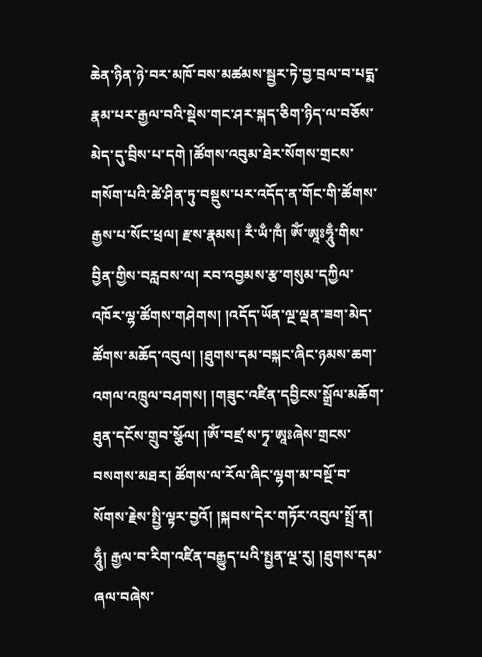ཆེན་ཉིན་ཉེ་བར་མཁོ་བས་མཚམས་སྦྱར་ཏེ་བྱ་བྲལ་བ་པདྨ་རྣམ་པར་རྒྱལ་བའི་སྡེས་གང་ཤར་སྐད་ཅིག་ཉིད་ལ་བཅོས་མེད་དུ་བྲིས་པ་དགེ །ཚོགས་འབུམ་ཐེར་སོགས་གྲངས་གསོག་པའི་ཚེ་ཤིན་ཏུ་བསྡུས་པར་འདོད་ན་གོང་གི་ཚོགས་རྒྱས་པ་སོང་ཕྲལ། རྫས་རྣམས། རྃ་ཡྃ་ཁྃ། ༀ་ཨཱཿཧཱུྃ་གིས་བྱིན་གྱིས་བརླབས་ལ། རབ་འབྱམས་རྩ་གསུམ་དཀྱིལ་འཁོར་ལྷ་ཚོགས་གཤེགས། །འདོད་ཡོན་ལྔ་ལྡན་ཟག་མེད་ཚོགས་མཆོད་འབུལ། །ཐུགས་དམ་བསྐང་ཞིང་ཉམས་ཆག་འགལ་འཁྲུལ་བཤགས། །གཟུང་འཛིན་དབྱིངས་སྒྲོལ་མཆོག་ཐུན་དངོས་གྲུབ་སྩོལ། །ༀ་བཛྲ་ས་ཏྭ་ཨཱཿཞེས་གྲངས་བསགས་མཐར། ཚོགས་ལ་རོལ་ཞིང་ལྷག་མ་བསྔོ་བ་སོགས་རྗེས་སྤྱི་ལྟར་བྱའོ། །སྐབས་དེར་གཏོར་འབུལ་སྤྲོ་ན། ཧཱུྃ། རྒྱལ་བ་རིག་འཛིན་བརྒྱུད་པའི་སྤྱན་ལྔ་རུ། །ཐུགས་དམ་ཞལ་བཞེས་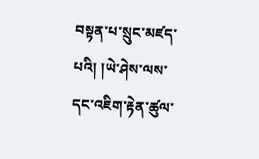བསྟན་པ་སྲུང་མཛད་པའི། །ཡེ་ཤེས་ལས་དང་འཇིག་རྟེན་ཚུལ་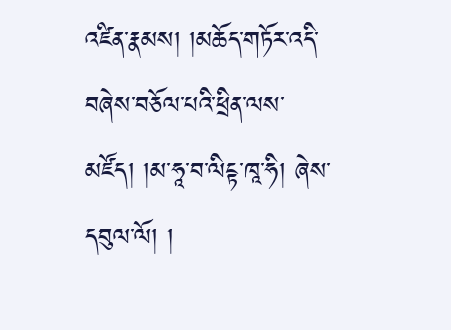འཛིན་རྣམས། །མཆོད་གཏོར་འདི་བཞེས་བཅོལ་པའི་ཕྲིན་ལས་མཛོད། །མ་ཧཱ་བ་ལིངྟ་ཁཱ་ཧི། ཞེས་དབུལ་ལོ། །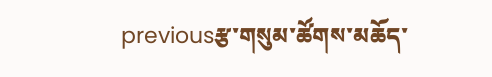previousརྩ་གསུམ་ཚོགས་མཆོད་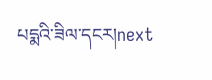པདྨའི་ཟིལ་དངར།next